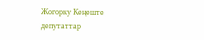Жогорку Кеңеште депутаттар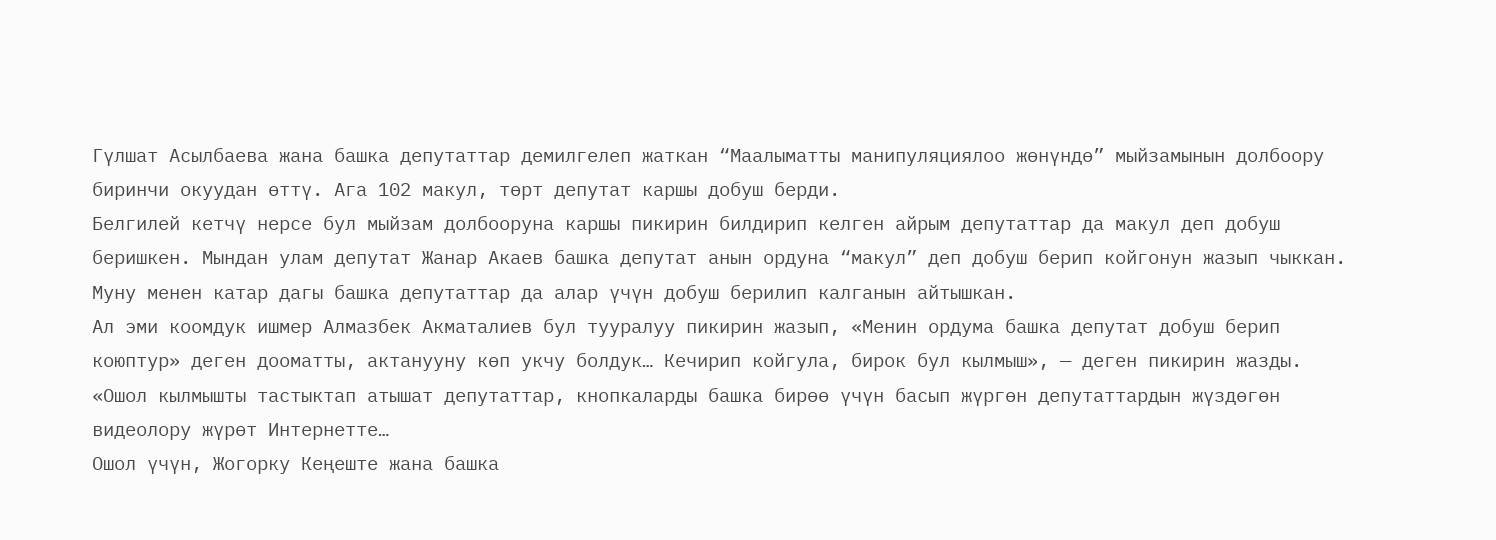Гүлшат Асылбаева жана башка депутаттар демилгелеп жаткан “Маалыматты манипуляциялоо жөнүндө” мыйзамынын долбоору биринчи окуудан өттү. Ага 102 макул, төрт депутат каршы добуш берди.
Белгилей кетчү нерсе бул мыйзам долбооруна каршы пикирин билдирип келген айрым депутаттар да макул деп добуш беришкен. Мындан улам депутат Жанар Акаев башка депутат анын ордуна “макул” деп добуш берип койгонун жазып чыккан. Муну менен катар дагы башка депутаттар да алар үчүн добуш берилип калганын айтышкан.
Ал эми коомдук ишмер Алмазбек Акматалиев бул тууралуу пикирин жазып, «Менин ордума башка депутат добуш берип коюптур» деген дооматты, актанууну көп укчу болдук… Кечирип койгула, бирок бул кылмыш», — деген пикирин жазды.
«Ошол кылмышты тастыктап атышат депутаттар, кнопкаларды башка бирөө үчүн басып жүргөн депутаттардын жүздөгөн видеолору жүрөт Интернетте…
Ошол үчүн, Жогорку Кеңеште жана башка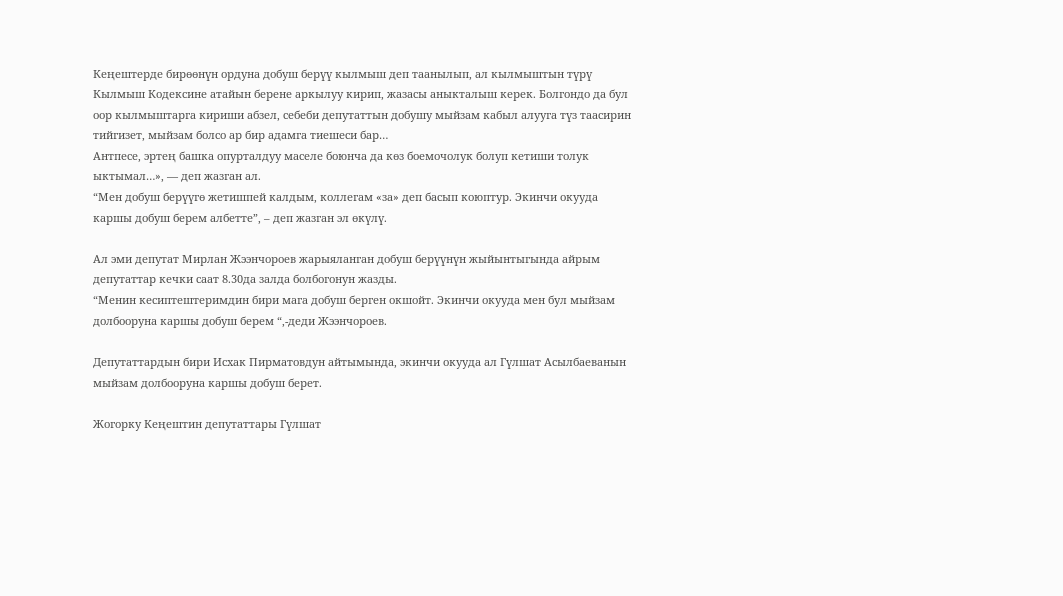Кеңештерде бирөөнүн ордуна добуш берүү кылмыш деп таанылып, ал кылмыштын түрү Кылмыш Кодексине атайын берене аркылуу кирип, жазасы аныкталыш керек. Болгондо да бул оор кылмыштарга кириши абзел, себеби депутаттын добушу мыйзам кабыл алууга түз таасирин тийгизет, мыйзам болсо ар бир адамга тиешеси бар…
Антпесе, эртең башка опурталдуу маселе боюнча да көз боемочолук болуп кетиши толук ыктымал…», — деп жазган ал.
“Мен добуш берүүгө жетишпей калдым, коллегам «за» деп басып коюптур. Экинчи окууда каршы добуш берем албетте”, – деп жазган эл өкүлү.

Ал эми депутат Мирлан Жээнчороев жарыяланган добуш берүүнүн жыйынтыгында айрым депутаттар кечки саат 8.30да залда болбогонун жазды.
“Менин кесиптештеримдин бири мага добуш берген окшойт. Экинчи окууда мен бул мыйзам долбооруна каршы добуш берем “,-деди Жээнчороев.

Депутаттардын бири Исхак Пирматовдун айтымында, экинчи окууда ал Гүлшат Асылбаеванын мыйзам долбооруна каршы добуш берет.

Жогорку Кеңештин депутаттары Гүлшат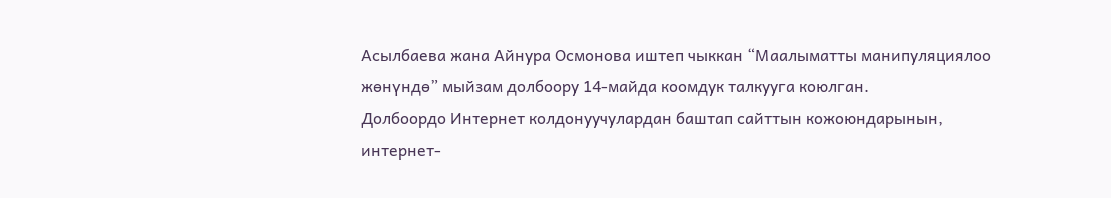Асылбаева жана Айнура Осмонова иштеп чыккан “Маалыматты манипуляциялоо жөнүндө” мыйзам долбоору 14-майда коомдук талкууга коюлган.
Долбоордо Интернет колдонуучулардан баштап сайттын кожоюндарынын, интернет-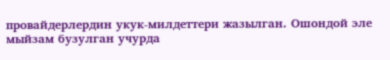провайдерлердин укук-милдеттери жазылган. Ошондой эле мыйзам бузулган учурда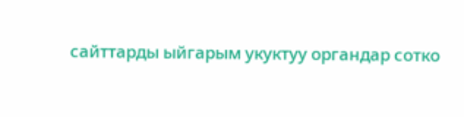сайттарды ыйгарым укуктуу органдар сотко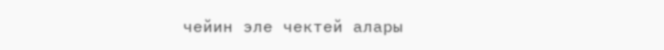чейин эле чектей алары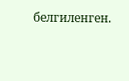белгиленген.